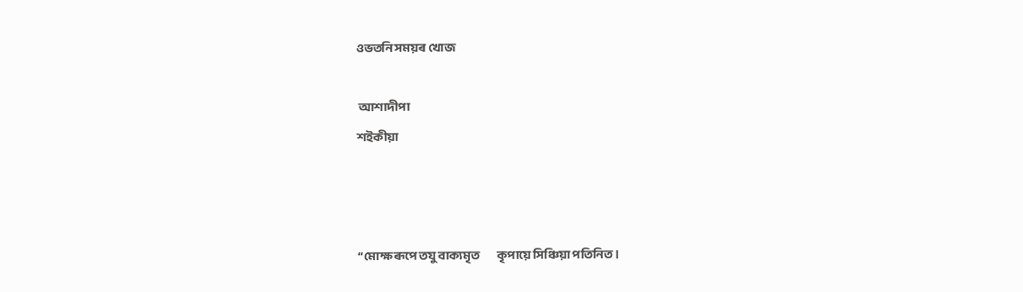ওভতনি সময়ৰ খোজ

 আশাদীপা
শইকীয়া



“মোক্ষ ৰূপে তযু বাক্যমৃত         কৃপায়ে সিঞ্চিয়া পতিনিত।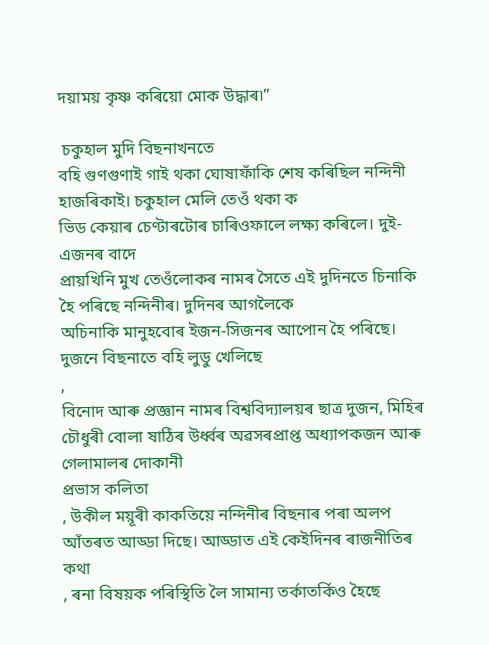দয়াময় কৃষ্ণ কৰিয়ো মোক উদ্ধাৰ৷”

 চকুহাল মুদি বিছনাখনতে
বহি গুণগুণাই গাই থকা ঘোষাফাঁকি শেষ কৰিছিল নন্দিনী হাজৰিকাই। চকুহাল মেলি তেওঁ থকা ক
ভিড কেয়াৰ চেণ্টাৰটোৰ চাৰিওফালে লক্ষ্য কৰিলে। দুই-এজনৰ বাদে
প্ৰায়খিনি মুখ তেওঁলোকৰ নামৰ সৈতে এই দুদিনতে চিনাকি হৈ পৰিছে নন্দিনীৰ। দুদিনৰ আগলৈকে
অচিনাকি মানুহবোৰ ইজন-সিজনৰ আপোন হৈ পৰিছে। দুজনে বিছনাতে বহি লুডু খেলিছে
,
বিনোদ আৰু প্ৰজ্ঞান নামৰ বিশ্ববিদ্যালয়ৰ ছাত্ৰ দুজন, মিহিৰ চৌধুৰী বোলা ষাঠিৰ উৰ্ধ্বৰ অৱসৰপ্ৰাপ্ত অধ্যাপকজন আৰু গেলামালৰ দোকানী
প্ৰভাস কলিতা
, উকীল ময়ূৰী কাকতিয়ে নন্দিনীৰ বিছনাৰ পৰা অলপ
আঁতৰত আড্ডা দিছে। আড্ডাত এই কেইদিনৰ ৰাজনীতিৰ কথা
, ৰনা বিষয়ক পৰিস্থিতি লৈ সামান্য তৰ্কাতৰ্কিও হৈছে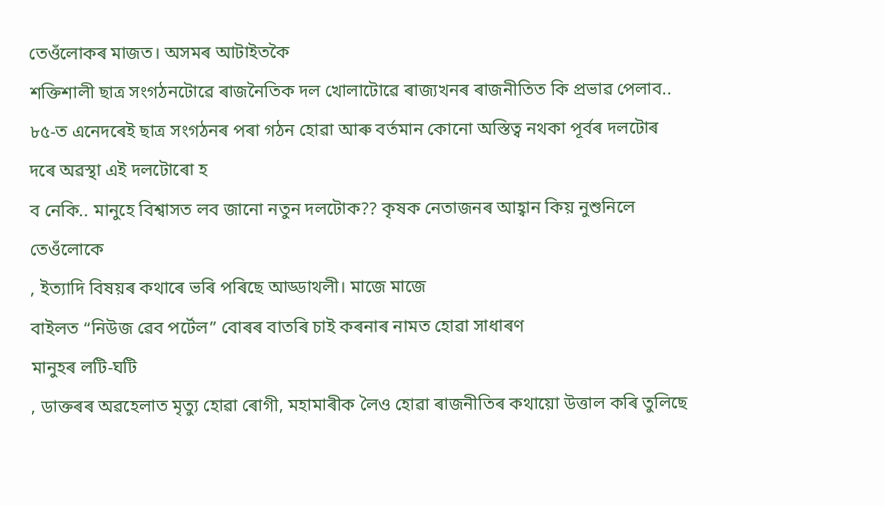তেওঁলোকৰ মাজত। অসমৰ আটাইতকৈ
শক্তিশালী ছাত্ৰ সংগঠনটোৱে ৰাজনৈতিক দল খোলাটোৱে ৰাজ্যখনৰ ৰাজনীতিত কি প্রভাৱ পেলাব..
৮৫-ত এনেদৰেই ছাত্ৰ সংগঠনৰ পৰা গঠন হোৱা আৰু বৰ্তমান কোনো অস্তিত্ব নথকা পূৰ্বৰ দলটোৰ
দৰে অৱস্থা এই দলটোৰো হ
ব নেকি.. মানুহে বিশ্বাসত লব জানো নতুন দলটোক?? কৃষক নেতাজনৰ আহ্বান কিয় নুশুনিলে
তেওঁলোকে
, ইত্যাদি বিষয়ৰ কথাৰে ভৰি পৰিছে আড্ডাথলী। মাজে মাজে
বাইলত “নিউজ ৱেব পৰ্টেল” বোৰৰ বাতৰি চাই কৰনাৰ নামত হোৱা সাধাৰণ
মানুহৰ লটি-ঘটি
, ডাক্তৰৰ অৱহেলাত মৃত্যু হোৱা ৰোগী, মহামাৰীক লৈও হোৱা ৰাজনীতিৰ কথায়ো উত্তাল কৰি তুলিছে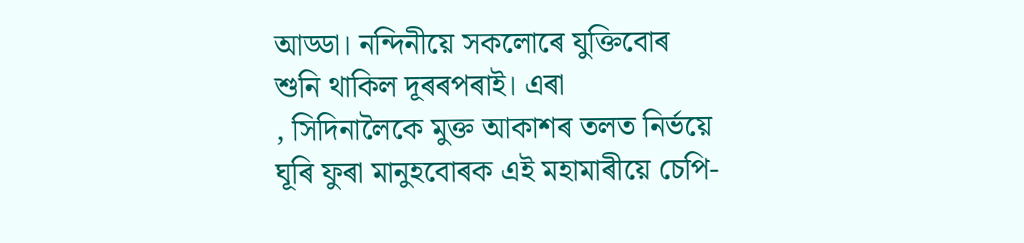আড্ডা। নন্দিনীয়ে সকলোৰে যুক্তিবোৰ
শুনি থাকিল দূৰৰপৰাই। এৰা
, সিদিনালৈকে মুক্ত আকাশৰ তলত নিৰ্ভয়ে
ঘূৰি ফুৰা মানুহবোৰক এই মহামাৰীয়ে চেপি-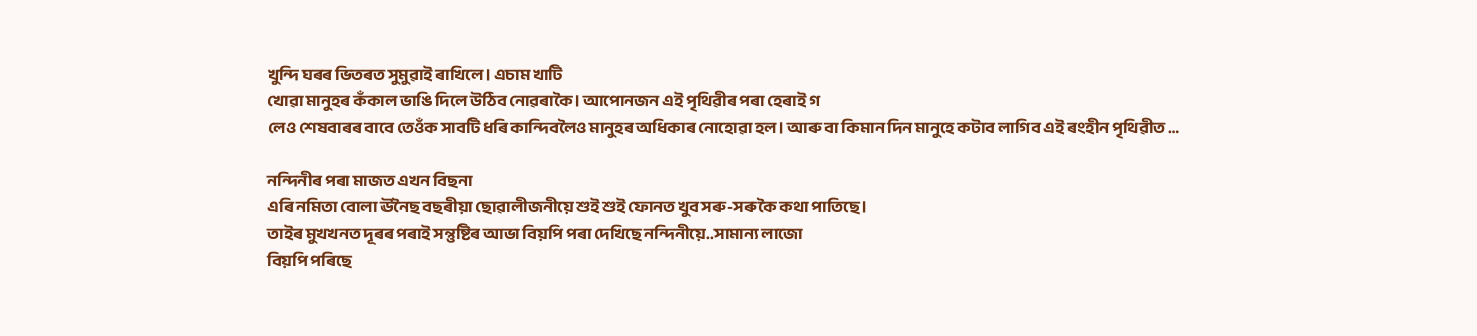খুন্দি ঘৰৰ ভিতৰত সুমুৱাই ৰাখিলে। এচাম খাটি
খোৱা মানুহৰ কঁকাল ভাঙি দিলে উঠিব নোৱৰাকৈ। আপোনজন এই পৃথিৱীৰ পৰা হেৰাই গ
লেও শেষবাৰৰ বাবে তেওঁক সাবটি ধৰি কান্দিবলৈও মানুহৰ অধিকাৰ নোহোৱা হল। আৰু বা কিমান দিন মানুহে কটাব লাগিব এই ৰংহীন পৃথিৱীত …

নন্দিনীৰ পৰা মাজত এখন বিছনা
এৰি নমিতা বোলা ঊনৈছ বছৰীয়া ছোৱালীজনীয়ে শুই শুই ফোনত খুব সৰু-সৰুকৈ কথা পাতিছে।
তাইৰ মুখখনত দূৰৰ পৰাই সন্তুষ্টিৰ আভা বিয়পি পৰা দেখিছে নন্দিনীয়ে..সামান্য লাজো
বিয়পি পৰিছে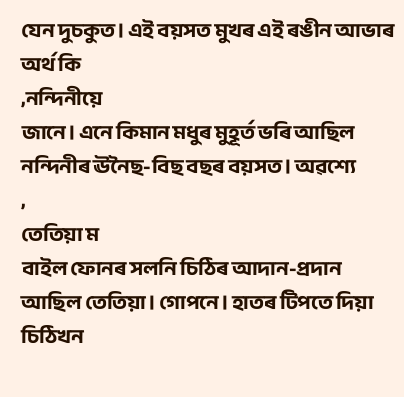যেন দুচকুত। এই বয়সত মুখৰ এই ৰঙীন আভাৰ অৰ্থ কি
,নন্দিনীয়ে
জানে। এনে কিমান মধুৰ মুহূৰ্ত ভৰি আছিল নন্দিনীৰ ঊনৈছ-বিছ বছৰ বয়সত। অৱশ্যে
,
তেতিয়া ম
বাইল ফোনৰ সলনি চিঠিৰ আদান-প্ৰদান আছিল তেতিয়া। গোপনে। হাতৰ টিপতে দিয়া চিঠিখন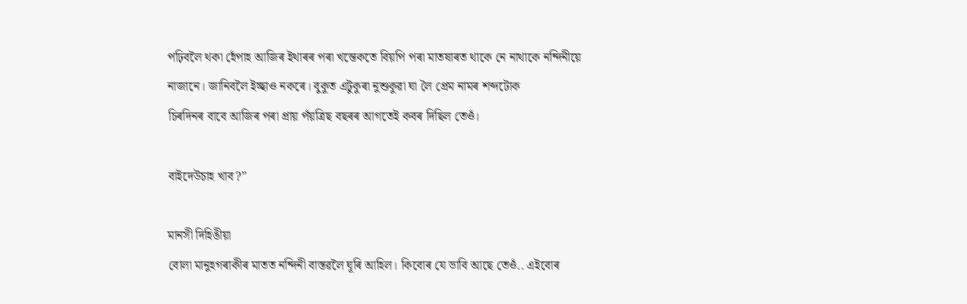পঢ়িবলৈ থকা হেঁপাহ আজিৰ ইথাৰৰ পৰা খন্তেকতে বিয়পি পৰা মাতষাৰত থাকে নে নাথাকে নন্দিনীয়ে
নাজানে। জানিবলৈ ইচ্ছাও নকৰে। বুকুত এটুকুৰা নুশুকুৱা ঘা লৈ প্ৰেম নামৰ শব্দটোক
চিৰদিনৰ বাবে আজিৰ পৰা প্ৰায় পঁয়ত্ৰিছ বছৰৰ আগতেই কবৰ দিছিল তেওঁ।

বাইদেউচাহ খাব?”

মানসী দিহিঙীয়া
বোলা মানুহগৰাকীৰ মাতত নন্দিনী বাস্তৱলৈ ঘূৰি আহিল। কিবোৰ যে ভাবি আছে তেওঁ.. এইবোৰ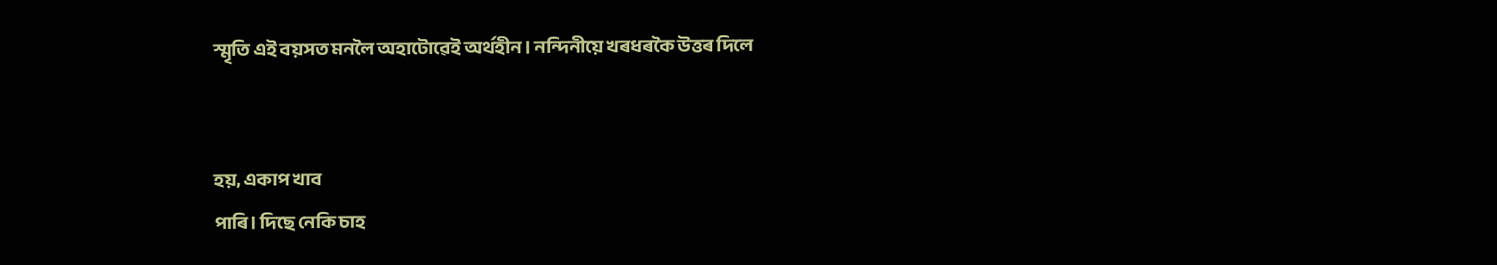স্মৃতি এই বয়সত মনলৈ অহাটোৱেই অৰ্থহীন। নন্দিনীয়ে খৰধৰকৈ উত্তৰ দিলে


হয়, একাপ খাব
পাৰি। দিছে নেকি চাহ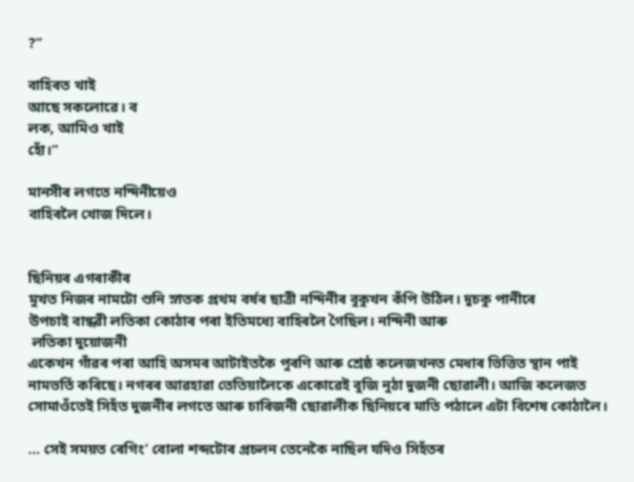?”

বাহিৰত খাই
আছে সকলোৱে। ব
লক, আমিও খাই
হোঁ।”

মানসীৰ লগতে নন্দিনীয়েও
বাহিৰলৈ খোজ দিলে।


ছিনিয়ৰ এগৰাকীৰ
মুখত নিজৰ নামটো শুনি স্নাতক প্ৰথম বৰ্ষৰ ছাত্ৰী নন্দিনীৰ বুকুখন কঁপি উঠিল। দুচকু পানীৰে
উপচাই বান্ধৱী লতিকা কোঠাৰ পৰা ইতিমধ্যে বাহিৰলৈ গৈছিল। নন্দিনী আৰু
 লতিকা দুয়োজনী
একেখন গাঁৱৰ পৰা আহি অসমৰ আটাইতকৈ পুৰণি আৰু শ্ৰেষ্ঠ কলেজখনত মেধাৰ ভিত্তিত স্থান পাই
নামভৰ্তি কৰিছে। নগৰৰ আৱহাৱা তেতিয়ালৈকে একোৱেই বুজি নুঠা দুজনী ছোৱালী। আজি কলেজত
সোমাওঁতেই সিহঁত দুজনীৰ লগতে আৰু চাৰিজনী ছোৱালীক ছিনিয়ৰে মাতি পঠালে এটা বিশেষ কোঠালৈ।

… সেই সময়ত ৰেগিং’ বোলা শব্দটোৰ প্ৰচলন তেনেকৈ নাছিল যদিও সিহঁতৰ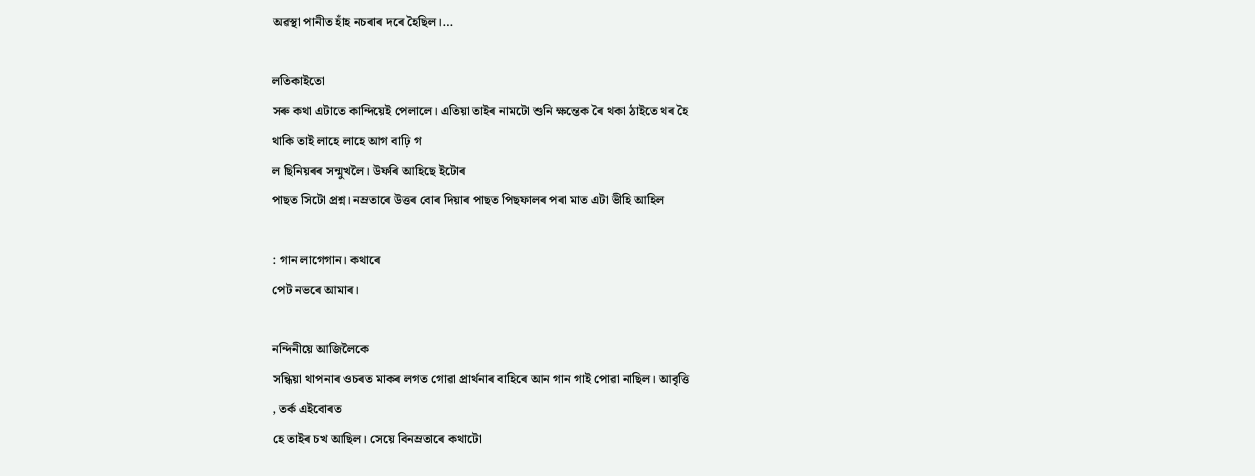অৱস্থা পানীত হাঁহ নচৰাৰ দৰে হৈছিল।…

লতিকাইতো
সৰু কথা এটাতে কান্দিয়েই পেলালে। এতিয়া তাইৰ নামটো শুনি ক্ষন্তেক ৰৈ থকা ঠাইতে থৰ হৈ
থাকি তাই লাহে লাহে আগ বাঢ়ি গ
ল ছিনিয়ৰৰ সন্মুখলৈ। উফৰি আহিছে ইটোৰ
পাছত সিটো প্ৰশ্ন। নম্ৰতাৰে উত্তৰ বোৰ দিয়াৰ পাছত পিছফালৰ পৰা মাত এটা ভীহি আহিল

: গান লাগেগান। কথাৰে
পেট নভৰে আমাৰ।

নন্দিনীয়ে আজিলৈকে
সন্ধিয়া থাপনাৰ ওচৰত মাকৰ লগত গোৱা প্ৰাৰ্থনাৰ বাহিৰে আন গান গাই পোৱা নাছিল। আবৃত্তি
, তৰ্ক এইবোৰত
হে তাইৰ চখ আছিল। সেয়ে বিনম্ৰতাৰে কথাটো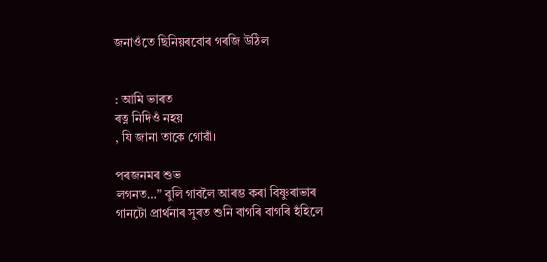জনাওঁতে ছিনিয়ৰবোৰ গৰজি উঠিল


: আমি ভাৰত
ৰত্ন নিদিওঁ নহয়
, যি জানা তাকে গোৱাঁ।

পৰজনমৰ শুভ
লগনত…” বুলি গাবলৈ আৰম্ভ কৰা বিষ্ণুৰাভাৰ গানটো প্ৰাৰ্থনাৰ সুৰত শুনি বাগৰি বাগৰি হঁহিলে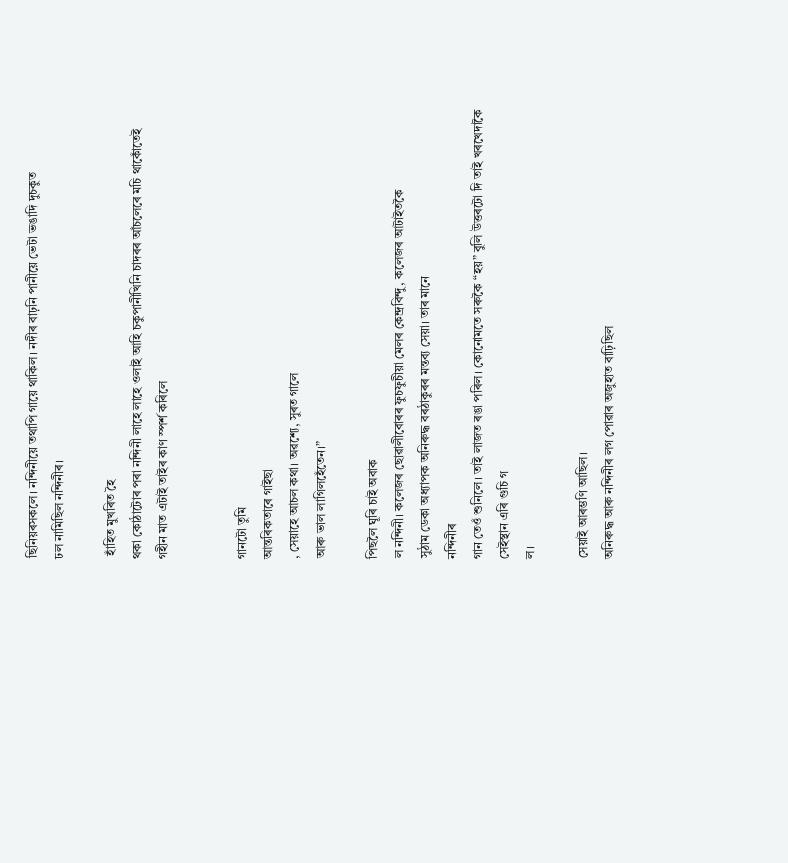ছিনিয়ৰসকলে। নন্দিনীয়ে তথাপি গায়ে থাকিল। নদীৰ বাঢ়নি পানীয়ে ভেটা ভঙাদি দুচকুত
ঢল নামিছিল নন্দিনীৰ।

 হাঁহিত মুখৰিত হৈ
থকা কোঠাটোৰ পৰা নন্দিনী লাহে লাহে ওলাই আহি চকুপানীখিনি চাদৰৰ আঁচলেৰে মচি থাকোঁতেই
গহীন মাত এটাই তাইৰ কাণ স্পৰ্শ কৰিলে


গানটো তুমি
আন্তৰিকতাৰে গাইছা
, সেয়াহে আচল কথা। অৱশ্যে, সুৰত গালে
আৰু ভাল লাগিলহেঁতেন।”

পিছলৈ ঘূৰি চাই অবাক
ল নন্দিনী। কলেজৰ ছোৱালীবোৰৰ ফুচফুচীয়া মেলৰ কেন্দ্ৰবিন্দু, কলেজৰ আটাইতকৈ
সুঠাম ডেকা অধ্যাপক অনিৰুদ্ধ বৰঠাকুৰৰ মন্তব্য সেয়া। তাৰ মানে
নন্দিনীৰ
গান তেওঁ শুনিলে। তাই লাজত ৰঙা পৰিল। কোনোমতে সৰুকৈ “হয়” বুলি উত্তৰটো দি তাই খৰখেদাকৈ
সেইস্থান এৰি গুচি গ
ল।

সেয়াই আৰম্ভণি আছিল।
অনিৰুদ্ধ আৰু নন্দিনীৰ লগ পোৱাৰ অজুহাত বাঢ়িছিল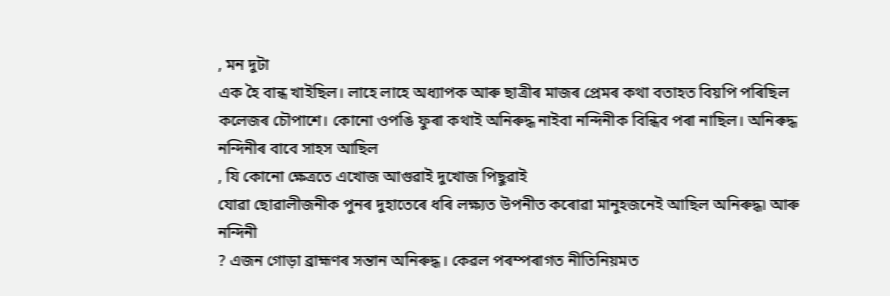, মন দুটা
এক হৈ বান্ধ খাইছিল। লাহে লাহে অধ্যাপক আৰু ছাত্ৰীৰ মাজৰ প্ৰেমৰ কথা বতাহত বিয়পি পৰিছিল
কলেজৰ চৌপাশে। কোনো ওপঙি ফুৰা কথাই অনিৰুদ্ধ নাইবা নন্দিনীক বিন্ধিব পৰা নাছিল। অনিৰুদ্ধ
নন্দিনীৰ বাবে সাহস আছিল
, যি কোনো ক্ষেত্ৰতে এখোজ আগুৱাই দুখোজ পিছুৱাই
যোৱা ছোৱালীজনীক পুনৰ দুহাতেৰে ধৰি লক্ষ্যত উপনীত কৰোৱা মানুহজনেই আছিল অনিৰুদ্ধ৷ আৰু
নন্দিনী
? এজন গোড়া ব্ৰাহ্মণৰ সন্তান অনিৰুদ্ধ। কেৱল পৰম্পৰাগত নীতিনিয়মত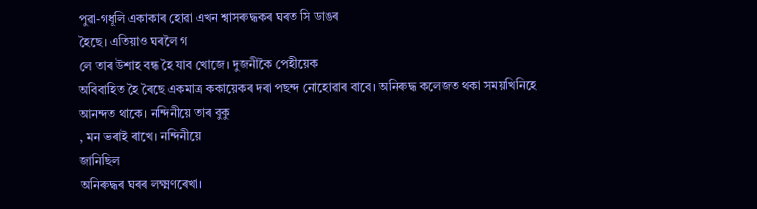পুৱা-গধূলি একাকাৰ হোৱা এখন শ্বাসৰুদ্ধকৰ ঘৰত সি ডাঙৰ
হৈছে। এতিয়াও ঘৰলৈ গ
লে তাৰ উশাহ বন্ধ হৈ যাব খোজে। দুজনীকৈ পেহীয়েক
অবিবাহিত হৈ ৰৈছে একমাত্ৰ ককায়েকৰ দৰা পছন্দ নোহোৱাৰ বাবে। অনিৰুদ্ধ কলেজত থকা সময়খিনিহে
আনন্দত থাকে। নন্দিনীয়ে তাৰ বুকু
, মন ভৰাই ৰাখে। নন্দিনীয়ে
জানিছিল
অনিৰুদ্ধৰ ঘৰৰ লক্ষ্মণৰেখা।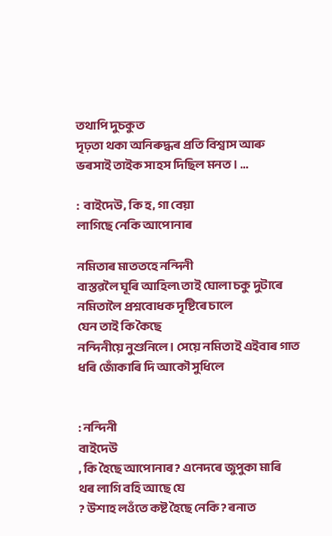তথাপি দুচকুত
দৃঢ়তা থকা অনিৰুদ্ধৰ প্ৰতি বিশ্বাস আৰু ভৰসাই তাইক সাহস দিছিল মনত। …

:  বাইদেউ, কি হ, গা বেয়া
লাগিছে নেকি আপোনাৰ

নমিতাৰ মাততহে নন্দিনী
বাস্তৱলৈ ঘূৰি আহিল৷ তাই ঘোলা চকু দুটাৰে নমিতালৈ প্ৰশ্নবোধক দৃষ্টিৰে চালে
যেন তাই কি কৈছে
নন্দিনীয়ে নুশুনিলে। সেয়ে নমিতাই এইবাৰ গাত ধৰি জোঁকাৰি দি আকৌ সুধিলে


: নন্দিনী
বাইদেউ
, কি হৈছে আপোনাৰ? এনেদৰে জুপুকা মাৰি
থৰ লাগি বহি আছে যে
? উশাহ লওঁতে কষ্ট হৈছে নেকি? ৰনাত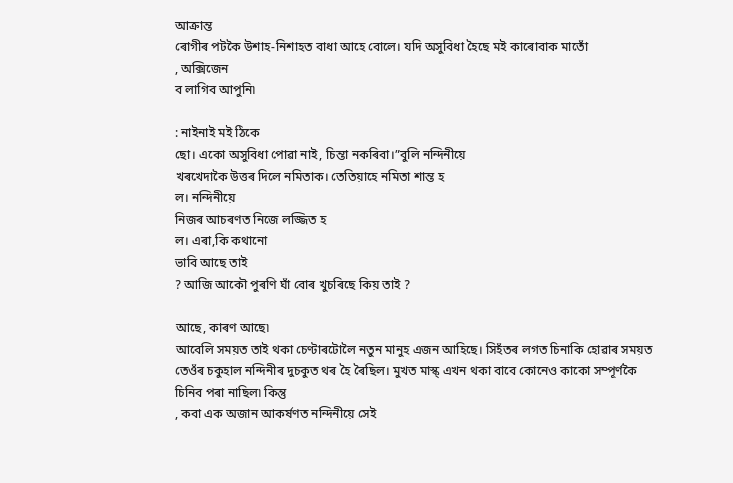আক্ৰান্ত
ৰোগীৰ পটকৈ উশাহ-নিশাহত বাধা আহে বোলে। যদি অসুবিধা হৈছে মই কাৰোবাক মাতোঁ
, অক্সিজেন
ব লাগিব আপুনি৷

: নাইনাই মই ঠিকে
ছো। একো অসুবিধা পোৱা নাই, চিন্তা নকৰিবা।”বুলি নন্দিনীয়ে
খৰখেদাকৈ উত্তৰ দিলে নমিতাক। তেতিয়াহে নমিতা শান্ত হ
ল। নন্দিনীয়ে
নিজৰ আচৰণত নিজে লজ্জিত হ
ল। এৰা,কি কথানো
ভাবি আছে তাই
? আজি আকৌ পুৰণি ঘাঁ বোৰ খুচৰিছে কিয় তাই ?

আছে, কাৰণ আছে৷
আবেলি সময়ত তাই থকা চেণ্টাৰটোলৈ নতুন মানুহ এজন আহিছে। সিহঁতৰ লগত চিনাকি হোৱাৰ সময়ত
তেওঁৰ চকুহাল নন্দিনীৰ দুচকুত থৰ হৈ ৰৈছিল। মুখত মাস্ক্ এখন থকা বাবে কোনেও কাকো সম্পূৰ্ণকৈ
চিনিব পৰা নাছিল৷ কিন্তু
, কবা এক অজান আকৰ্ষণত নন্দিনীয়ে সেই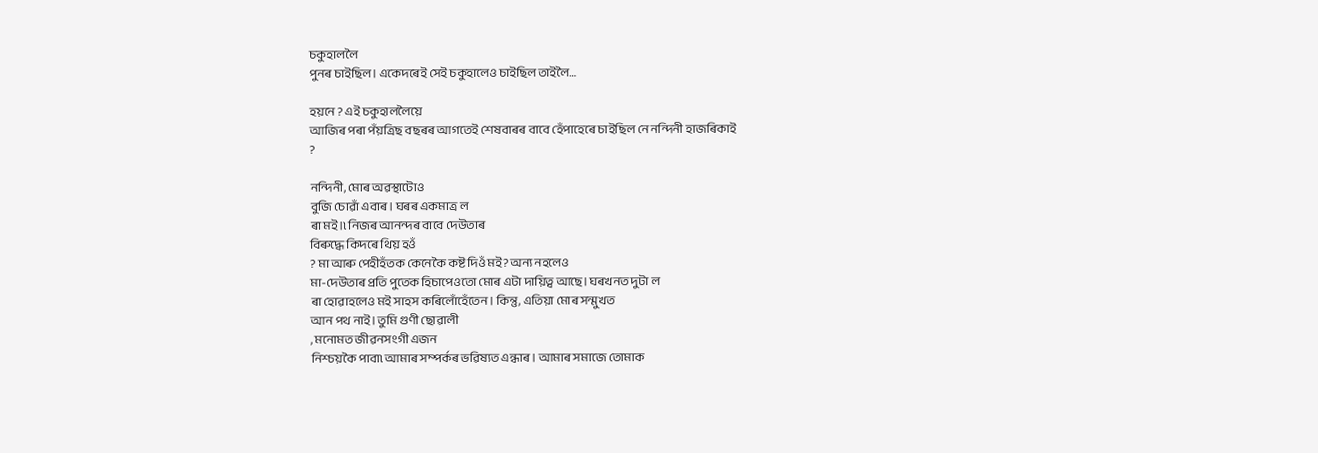চকুহাললৈ
পুনৰ চাইছিল। একেদৰেই সেই চকুহালেও চাইছিল তাইলৈ…

হয়নে ? এই চকুহাললৈয়ে
আজিৰ পৰা পঁয়ত্ৰিছ বছৰৰ আগতেই শেষবাৰৰ বাবে হেঁপাহেৰে চাইছিল নে নন্দিনী হাজৰিকাই
?

নন্দিনী, মোৰ অৱস্থাটোও
বুজি চোৱাঁ এবাৰ। ঘৰৰ একমাত্ৰ ল
ৰা মই।৷ নিজৰ আনন্দৰ বাবে দেউতাৰ
বিৰুদ্ধে কিদৰে থিয় হওঁ
? মা আৰু পেহীহঁতক কেনেকৈ কষ্ট দিওঁ মই? অন্য নহলেও
মা-দেউতাৰ প্ৰতি পুতেক হিচাপেওতো মোৰ এটা দায়িত্ব আছে। ঘৰখনত দুটা ল
ৰা হোৱাহলেও মই সাহস কৰিলোঁহেঁতেন। কিন্তু, এতিয়া মোৰ সন্মুখত
আন পথ নাই। তুমি গুণী ছোৱালী
, মনোমত জীৱনসংগী এজন
নিশ্চয়কৈ পাবা৷ আমাৰ সম্পৰ্কৰ ভৱিষ্যত এন্ধাৰ। আমাৰ সমাজে তোমাক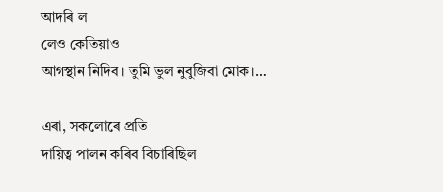আদৰি ল
লেও কেতিয়াও
আগস্থান নিদিব। তুমি ভুল নুবুজিবা মোক।…

এৰা, সকলোৰে প্ৰতি
দায়িত্ব পালন কৰিব বিচাৰিছিল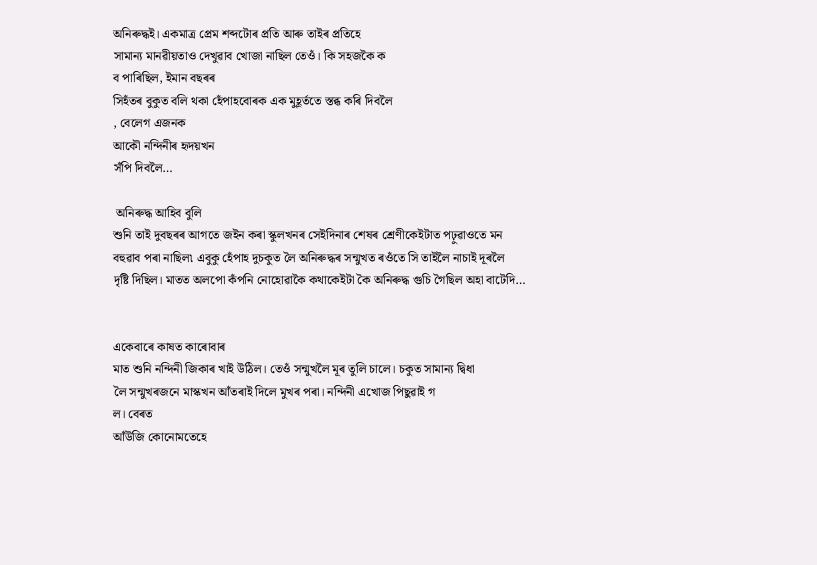অনিৰুদ্ধই। একমাত্ৰ প্ৰেম শব্দটোৰ প্ৰতি আৰু তাইৰ প্ৰতিহে
সামান্য মানৱীয়তাও দেখুৱাব খোজা নাছিল তেওঁ। কি সহজকৈ ক
ব পাৰিছিল, ইমান বছৰৰ
সিহঁতৰ বুকুত বলি থকা হেঁপাহবোৰক এক মুহূৰ্ততে স্তব্ধ কৰি দিবলৈ
, বেলেগ এজনক
আকৌ নন্দিনীৰ হৃদয়খন
সঁপি দিবলৈ…

 অনিৰুদ্ধ আহিব বুলি
শুনি তাই দুবছৰৰ আগতে জইন কৰা স্কুলখনৰ সেইদিনাৰ শেষৰ শ্ৰেণীকেইটাত পঢ়ুৱাওতে মন
বহুৱাব পৰা নাছিল৷ এবুকু হেঁপাহ দুচকুত লৈ অনিৰুদ্ধৰ সন্মুখত ৰওঁতে সি তাইলৈ নাচাই দূৰলৈ
দৃষ্টি দিছিল। মাতত অলপো কঁপনি নোহোৱাকৈ কথাকেইটা কৈ অনিৰুদ্ধ গুচি গৈছিল অহা বাটেদি…


একেবাৰে কাষত কাৰোবাৰ
মাত শুনি নন্দিনী জিকাৰ খাই উঠিল। তেওঁ সন্মুখলৈ মূৰ তুলি চালে। চকুত সামান্য দ্বিধা
লৈ সন্মুখৰজনে মাস্কখন আঁতৰাই দিলে মুখৰ পৰা। নন্দিনী এখোজ পিছুৱাই গ
ল। বেৰত
আঁউজি কোনোমতেহে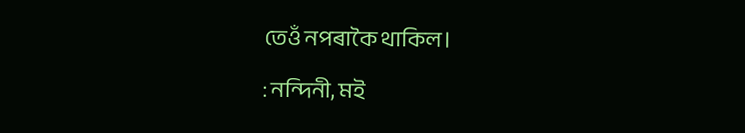তেওঁ নপৰাকৈ থাকিল।

: নন্দিনী, মই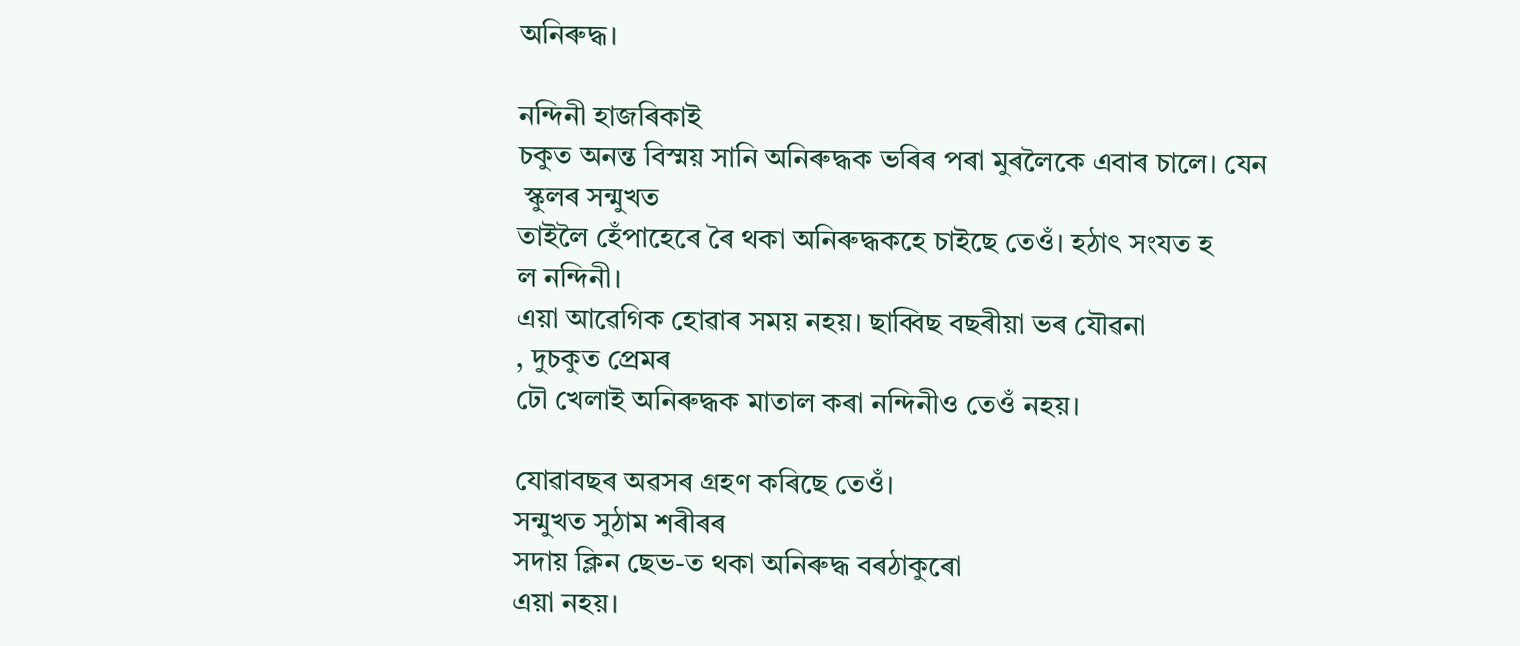অনিৰুদ্ধ।

নন্দিনী হাজৰিকাই
চকুত অনন্ত বিস্ময় সানি অনিৰুদ্ধক ভৰিৰ পৰা মুৰলৈকে এবাৰ চালে। যেন
 স্কুলৰ সন্মুখত
তাইলৈ হেঁপাহেৰে ৰৈ থকা অনিৰুদ্ধকহে চাইছে তেওঁ। হঠাৎ সংযত হ
ল নন্দিনী।
এয়া আৱেগিক হোৱাৰ সময় নহয়। ছাব্বিছ বছৰীয়া ভৰ যৌৱনা
, দুচকুত প্ৰেমৰ
ঢৌ খেলাই অনিৰুদ্ধক মাতাল কৰা নন্দিনীও তেওঁ নহয়।

যোৱাবছৰ অৱসৰ গ্ৰহণ কৰিছে তেওঁ।
সন্মুখত সুঠাম শৰীৰৰ
সদায় ক্লিন ছেভ-ত থকা অনিৰুদ্ধ বৰঠাকুৰো
এয়া নহয়।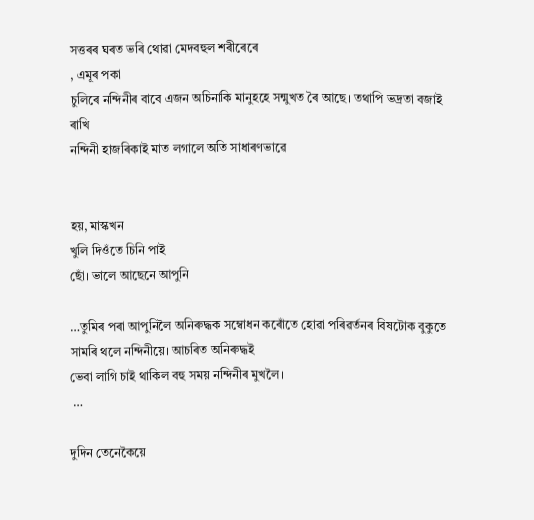সত্তৰৰ ঘৰত ভৰি থোৱা মেদবহুল শৰীৰেৰে
, এমূৰ পকা
চুলিৰে নন্দিনীৰ বাবে এজন অচিনাকি মানুহহে সন্মুখত ৰৈ আছে। তথাপি ভদ্ৰতা বজাই ৰাখি
নন্দিনী হাজৰিকাই মাত লগালে অতি সাধাৰণভাৱে


হয়, মাস্কখন
খুলি দিওঁতে চিনি পাই
ছোঁ। ভালে আছেনে আপুনি

…তুমিৰ পৰা আপুনিলৈ অনিৰুদ্ধক সম্বোধন কৰোঁতে হোৱা পৰিৱৰ্তনৰ বিষটোক বুকুতে সামৰি থলে নন্দিনীয়ে। আচৰিত অনিৰুদ্ধই
ভেবা লাগি চাই থাকিল বহু সময় নন্দিনীৰ মুখলৈ।
 …

দুদিন তেনেকৈয়ে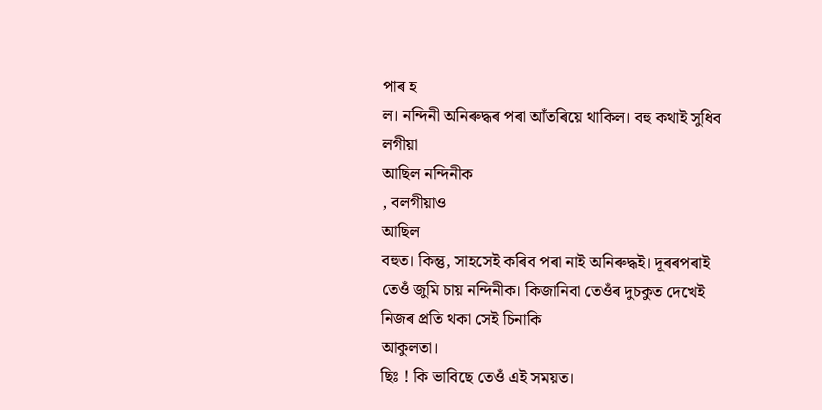পাৰ হ
ল। নন্দিনী অনিৰুদ্ধৰ পৰা আঁতৰিয়ে থাকিল। বহু কথাই সুধিব লগীয়া
আছিল নন্দিনীক
, বলগীয়াও
আছিল
বহুত। কিন্তু, সাহসেই কৰিব পৰা নাই অনিৰুদ্ধই। দূৰৰপৰাই
তেওঁ জুমি চায় নন্দিনীক। কিজানিবা তেওঁৰ দুচকুত দেখেই নিজৰ প্ৰতি থকা সেই চিনাকি
আকুলতা।
ছিঃ ! কি ভাবিছে তেওঁ এই সময়ত।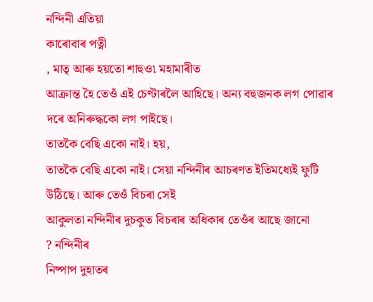নন্দিনী এতিয়া
কাৰোবাৰ পত্নী
, মাতৃ আৰু হয়তো শাহুও৷ মহামাৰীত
আক্ৰান্ত হৈ তেওঁ এই চেণ্টাৰলৈ আহিছে। অন্য বহুজনক লগ পোৱাৰ দৰে অনিৰুদ্ধকো লগ পাইছে।
তাতকৈ বেছি একো নাই। হয়,
তাতকৈ বেছি একো নাই। সেয়া নন্দিনীৰ আচৰণত ইতিমধ্যেই ফুটি উঠিছে। আৰু তেওঁ বিচৰা সেই
আকুলতা নন্দিনীৰ দুচকুত বিচৰাৰ অধিকাৰ তেওঁৰ আছে জানো
? নন্দিনীৰ
নিষ্পাপ দুহাতৰ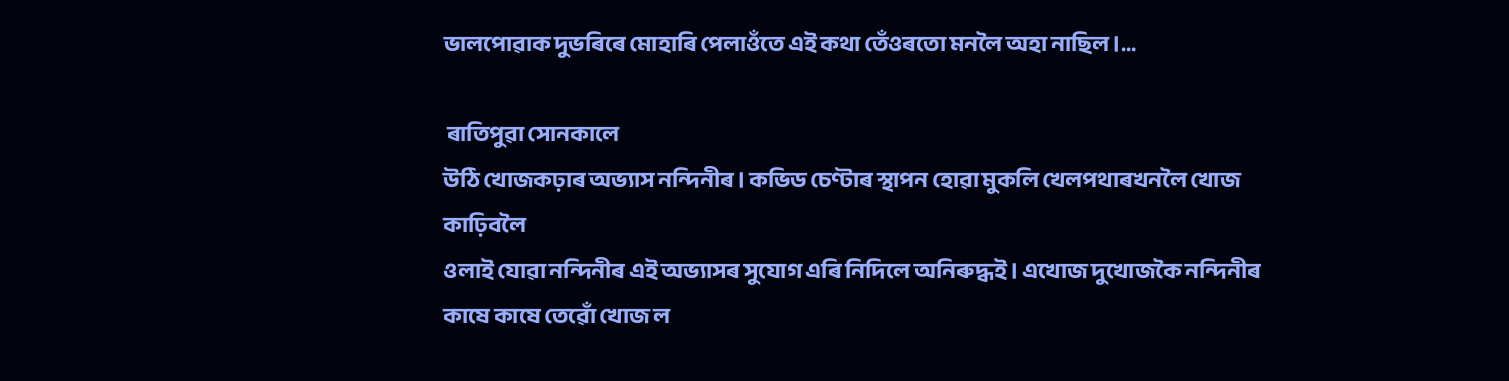ভালপোৱাক দুভৰিৰে মোহাৰি পেলাওঁতে এই কথা তেঁওৰতো মনলৈ অহা নাছিল।…

 ৰাতিপুৱা সোনকালে
উঠি খোজকঢ়াৰ অভ্যাস নন্দিনীৰ। কভিড চেণ্টাৰ স্থাপন হোৱা মুকলি খেলপথাৰখনলৈ খোজ কাঢ়িবলৈ
ওলাই যোৱা নন্দিনীৰ এই অভ্যাসৰ সুযোগ এৰি নিদিলে অনিৰুদ্ধই। এখোজ দুখোজকৈ নন্দিনীৰ
কাষে কাষে তেৱোঁ খোজ ল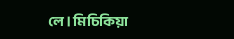লে। মিচিকিয়া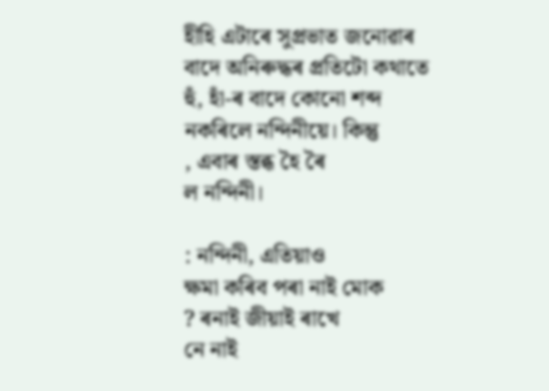হীহি এটাৰে সুপ্ৰভাত জনোৱাৰ
বাদে অনিৰুদ্ধৰ প্ৰতিটো কথাতে
হুঁ, হাঁ-ৰ বাদে কোনো শব্দ
নকৰিলে নন্দিনীয়ে। কিন্তু
, এবাৰ স্তব্ধ হৈ ৰৈ
ল নন্দিনী।

: নন্দিনী, এতিয়াও
ক্ষমা কৰিব পৰা নাই মোক
? ৰনাই জীয়াই ৰাখে
নে নাই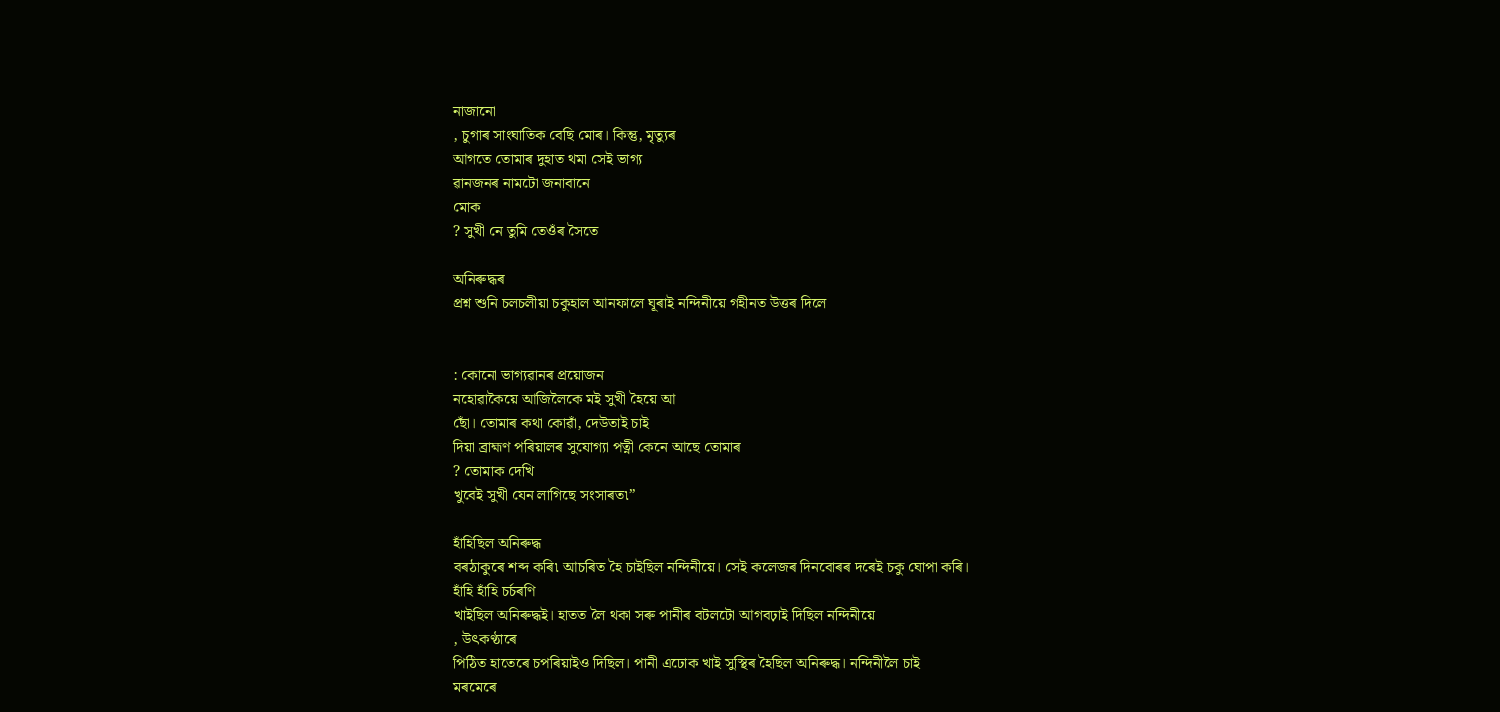নাজানো
, চুগাৰ সাংঘাতিক বেছি মোৰ। কিন্তু, মৃত্যুৰ
আগতে তোমাৰ দুহাত থমা সেই ভাগ্য
ৱানজনৰ নামটো জনাবানে
মোক
? সুখী নে তুমি তেওঁৰ সৈতে

অনিৰুদ্ধৰ
প্ৰশ্ন শুনি চলচলীয়া চকুহাল আনফালে ঘূৰাই নন্দিনীয়ে গহীনত উত্তৰ দিলে


: কোনো ভাগ্যৱানৰ প্ৰয়োজন
নহোৱাকৈয়ে আজিলৈকে মই সুখী হৈয়ে আ
ছোঁ। তোমাৰ কথা কোৱাঁ, দেউতাই চাই
দিয়া ব্ৰাহ্মণ পৰিয়ালৰ সুযোগ্যা পত্নী কেনে আছে তোমাৰ
? তোমাক দেখি
খুবেই সুখী যেন লাগিছে সংসাৰত৷”

হাঁহিছিল অনিৰুদ্ধ
বৰঠাকুৰে শব্দ কৰি৷ আচৰিত হৈ চাইছিল নন্দিনীয়ে। সেই কলেজৰ দিনবোৰৰ দৰেই চকু ঘোপা কৰি।
হাঁহি হাঁহি চৰ্চৰণি
খাইছিল অনিৰুদ্ধই। হাতত লৈ থকা সৰু পানীৰ বটলটো আগবঢ়াই দিছিল নন্দিনীয়ে
, উৎকণ্ঠাৰে
পিঠিত হাতেৰে চপৰিয়াইও দিছিল। পানী এঢোক খাই সুস্থিৰ হৈছিল অনিৰুদ্ধ। নন্দিনীলৈ চাই
মৰমেৰে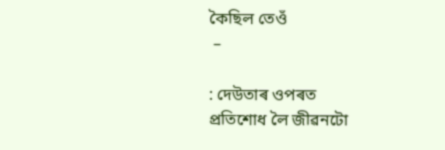কৈছিল তেওঁ
 –

: দেউতাৰ ওপৰত
প্ৰতিশোধ লৈ জীৱনটো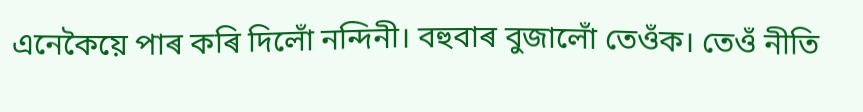এনেকৈয়ে পাৰ কৰি দিলোঁ নন্দিনী। বহুবাৰ বুজালোঁ তেওঁক। তেওঁ নীতি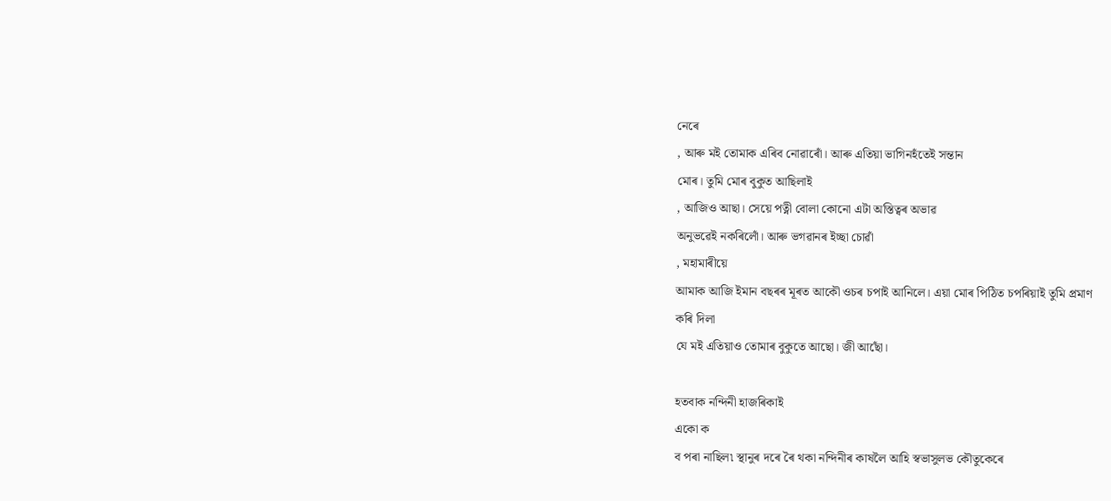নেৰে
, আৰু মই তোমাক এৰিব নোৱাৰোঁ। আৰু এতিয়া ভাগিনহঁতেই সন্তান
মোৰ। তুমি মোৰ বুকুত আছিলাই
, আজিও আছা। সেয়ে পত্নী বোলা কোনো এটা অস্তিত্বৰ অভাৱ
অনুভৱেই নকৰিলোঁ। আৰু ভগৱানৰ ইচ্ছা চোৱাঁ
, মহামাৰীয়ে
আমাক আজি ইমান বছৰৰ মূৰত আকৌ ওচৰ চপাই আনিলে। এয়া মোৰ পিঠিত চপৰিয়াই তুমি প্ৰমাণ
কৰি দিলা
যে মই এতিয়াও তোমাৰ বুকুতে আছো। জী আছোঁ।

হতবাক নন্দিনী হাজৰিকাই
একো ক
ব পৰা নাছিল৷ স্থানুৰ দৰে ৰৈ থকা নন্দিনীৰ কাষলৈ আহি স্বভাসুলভ কৌতুকেৰে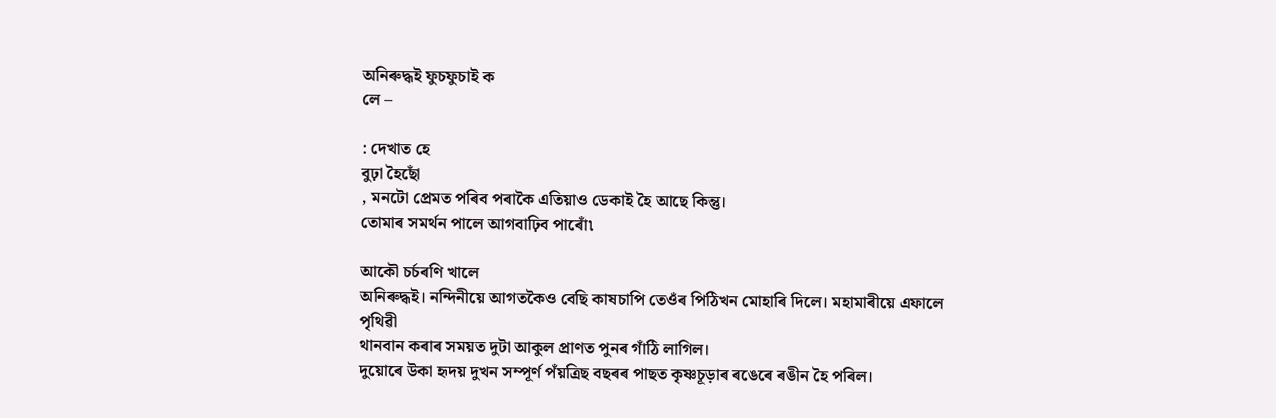অনিৰুদ্ধই ফুচফুচাই ক
লে –

: দেখাত হে
বুঢ়া হৈছোঁ
, মনটো প্ৰেমত পৰিব পৰাকৈ এতিয়াও ডেকাই হৈ আছে কিন্তু।
তোমাৰ সমৰ্থন পালে আগবাঢ়িব পাৰোঁ৷

আকৌ চৰ্চৰণি খালে
অনিৰুদ্ধই। নন্দিনীয়ে আগতকৈও বেছি কাষচাপি তেওঁৰ পিঠিখন মোহাৰি দিলে। মহামাৰীয়ে এফালে
পৃথিৱী
থানবান কৰাৰ সময়ত দুটা আকুল প্ৰাণত পুনৰ গাঁঠি লাগিল।
দুয়োৰে উকা হৃদয় দুখন সম্পূৰ্ণ পঁয়ত্ৰিছ বছৰৰ পাছত কৃষ্ণচূড়াৰ ৰঙেৰে ৰঙীন হৈ পৰিল।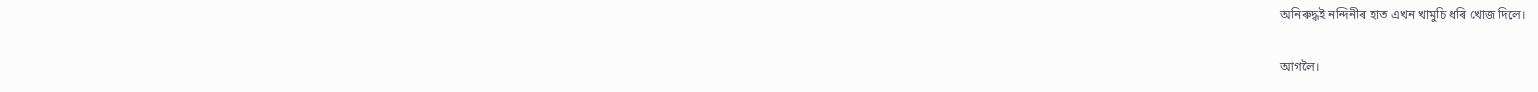অনিৰুদ্ধই নন্দিনীৰ হাত এখন খামুচি ধৰি খোজ দিলে।

আগলৈ।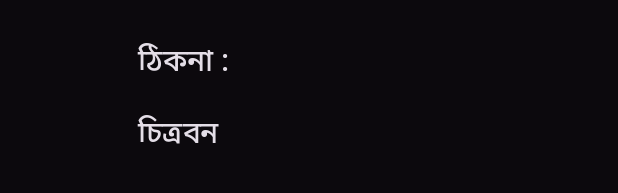ঠিকনা :

চিত্ৰবন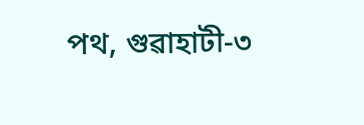পথ, গুৱাহাটী-৩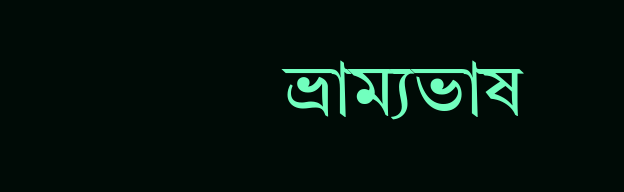ভ্ৰাম্যভাষ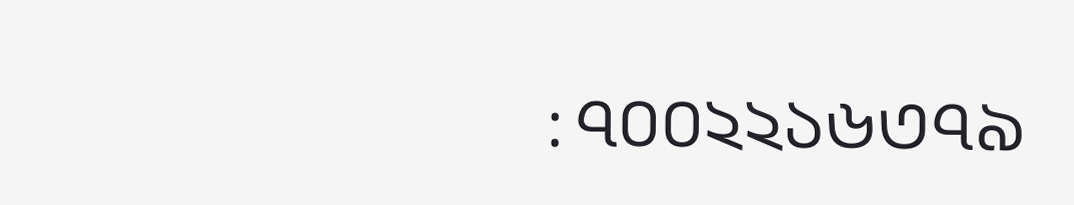: ৭০০২২১৬৩৭৯